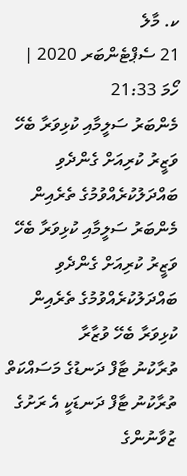ކ. މާލެ
21 ސެޕްޓެންބަރ 2020 | ހޯމަ 21:33
މެންބަރު ސަލީމާއި ކުޅިވަރާ ބެހޭ ވަޒީރު ކުރިއަށް ގެންދެވި ބައްދަލުކުރެއްވުމުގެ ތެރެއިން
މެންބަރު ސަލީމާއި ކުޅިވަރާ ބެހޭ ވަޒީރު ކުރިއަށް ގެންދެވި ބައްދަލުކުރެއްވުމުގެ ތެރެއިން
ކުޅިވަރާ ބެހޭ ވުޒާރާ
ތުރާކުނު ޓާފް ދަނޑުގެ މަސައްކަތް
ތުރާކުނު ޓާފް ދަނޑަކީ އެ ރަށުގެ ޒުވާނުންގެ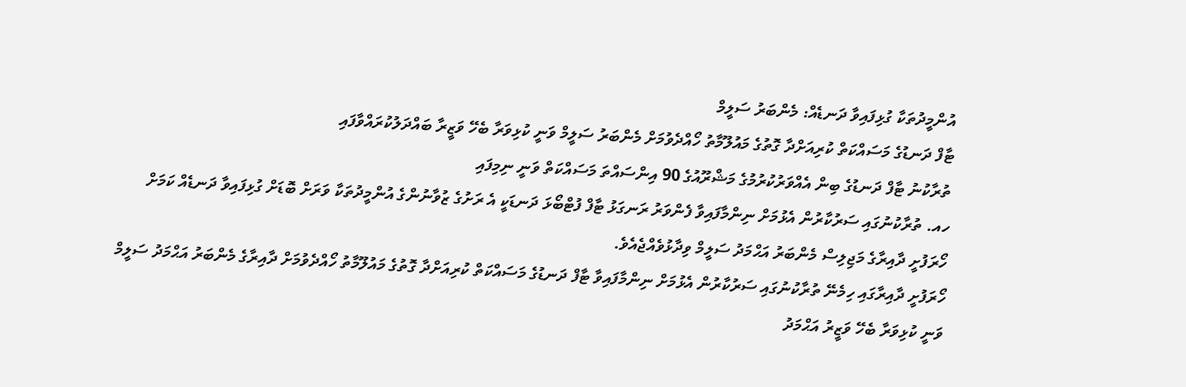އުންމީދުތަކާ ގުޅިފައިވާ ދަނޑެއް: މެންބަރު ސަލީމް
ޓާފް ދަނޑުގެ މަސައްކަތް ކުރިއަށްދާ ގޮތުގެ މައުލޫމާތު ހޯއްދެވުމަށް މެންބަރު ސަލީމް ވަނީ ކުޅިވަރާ ބެހޭ ވަޒީރާ ބައްދަލުކުރައްވާފައި
ތުރާކުނު ޓާފް ދަނޑުގެ ބިން އެއްވަރުކުރުމުގެ މަޝްރޫއުގެ 90 އިންސައްތަ މަސައްކަތް ވަނީ ނިމިފައި
ހއ. ތުރާކުނުގައި ސަރުކާރުން އެޅުމަށް ނިންމާފައިވާ ފެންވަރު ރަނގަޅު ޓާފް ފުޓްބޯޅަ ދަނޑަކީ އެ ރަށުގެ ޒުވާނުންގެ އުންމީދުތަކާ ވަރަށް ބޮޑަށް ގުޅިފައިވާ ދަނޑެއް ކަމަށް ހޯރަފުށީ ދާއިރާގެ މަޖިލިސް މެންބަރު އަޙްމަދު ސަލީމް ވިދާޅުވެއްޖެއެވެ.
ހޯރަފުށީ ދާއިރާގައި ހިމެނޭ ތުރާކުނުގައި ސަރުކާރުން އެޅުމަށް ނިންމާފައިވާ ޓާފް ދަނޑުގެ މަސައްކަތް ކުރިއަށްދާ ގޮތުގެ މައުލޫމާތު ހޯއްދެވުމަށް ދާއިރާގެ މެންބަރު އަޙްމަދު ސަލީމް ވަނީ ކުޅިވަރާ ބެހޭ ވަޒީރު އަޙްމަދު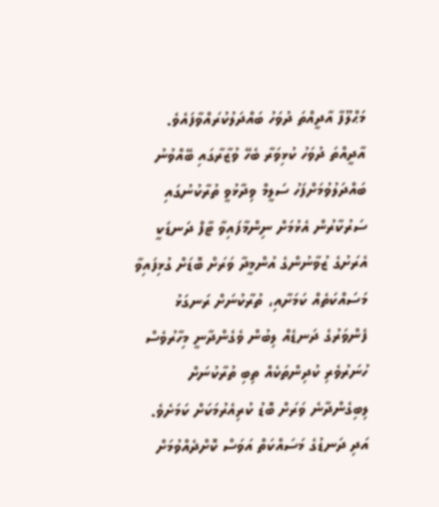މަޙްލޫފާ އާދީއްތަ ދުވަހު ބައްދަލުކުރައްވާފައެވެ.
އާދީއްތަ ދުވަހު ކުޅިވަރާ ބެހޭ ވުޒާރާގައި ބޭއްވުނު ބައްދަލުވުމަށްފަހު ސަލީމް ވިދާޅުވީ ތުރާކުނުގައި ސަރުކާރުން އެޅުމަށް ނިންމާފައިވާ ޓާފް ދަނޑަކީ އެރަށުގެ ޒުވާނުންގެ އުންމީދާ ވަރަށް ބޮޑަށް ގުޅިފައިވާ މަސައްކަތެއް ކަމަށާއި، ތުރާކުނަށް ރަނގަޅު ފެންވަރުގެ ދަނޑެއް ލިބުން ވެގެންދާނީ މިހާރުވެސް ހުނަރުވެރި ކުދިންތަކެއް ތިބި ތުރާކުނަށް ލިބިގެންދާނެ ވަރަށް ބޮޑު ކުރިއެރުމަކަށް ކަމަށެވެ. އަދި ދަނޑުގެ މަސައްކަތް އަވަސް ކޮށްދެއްވުމަށް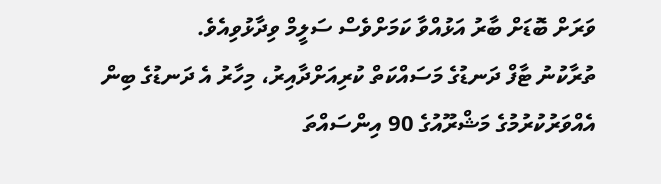ވަރަށް ބޮޑަށް ބާރު އަޅުއްވާ ކަމަށްވެސް ސަލީމް ވިދާޅުވިއެވެ.
ތުރާކުނު ޓާފް ދަނޑުގެ މަސައްކަތް ކުރިއަށްދާއިރު، މިހާރު އެ ދަނޑުގެ ބިން އެއްވަރުކުރުމުގެ މަޝްރޫއުގެ 90 އިންސައްތަ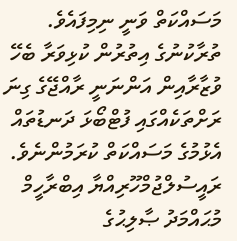މަސައްކަތް ވަނީ ނިމިފައެވެ. ތުރާކުނުގެ އިތުރުން ކުޅިވަރާ ބެހޭ ވުޒާރާއިން އަންނަނީ ރާއްޖޭގެ ގިނަ ރަށްތަކެއްގައި ފުޓްބޯޅަ ދަނޑުތައް އެޅުމުގެ މަސައްކަތް ކުރަމުންނެވެ.
ރައީސުލްޖުމްހޫރިއްޔާ އިބްރާހީމް މުޙައްމަދު ޞާލިޙުގެ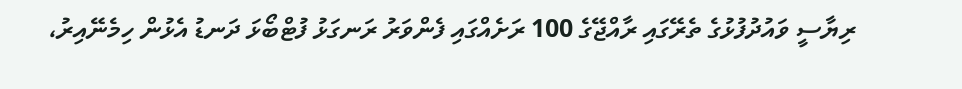ރިޔާސީ ވައުދުފުޅުގެ ތެރޭގައި ރާއްޖޭގެ 100 ރަށެއްގައި ފެންވަރު ރަނގަޅު ފުޓްބޯޅަ ދަނޑު އެޅުން ހިމެނޭއިރު،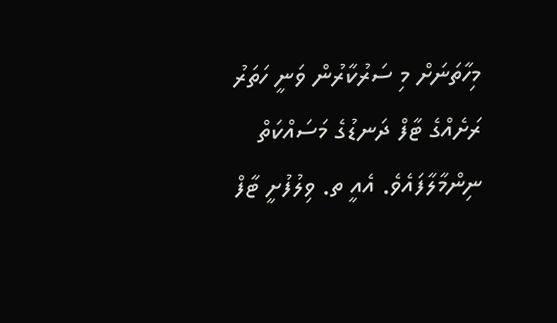މިހާތަނަށް މި ސަރުކާރުން ވަނީ ހަތަރު ރަށެއްގެ ޓާފް ދަނޑުގެ މަސައްކަތް ނިންމާލާފައެވެ. އެއީ ތ. ވިލުފުށީ ޓާފް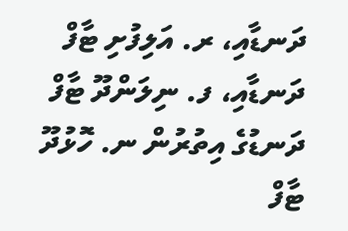ދަނޑާއި، ރ. އަލިފުށި ޓާފް ދަނޑާއި، ފ. ނިލަންދޫ ޓާފް ދަނޑުގެ އިތުރުން ނ. ހޮޅުދޫ ޓާފް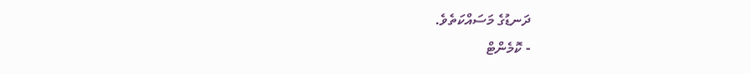ދަނޑުގެ މަސައްކަތެވެ.
- ކޮމެންޓް